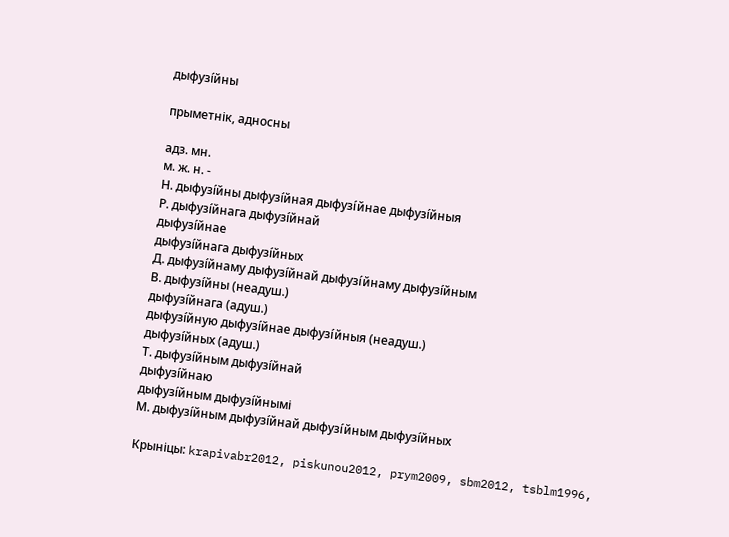дыфузі́йны

прыметнік, адносны

адз. мн.
м. ж. н. -
Н. дыфузі́йны дыфузі́йная дыфузі́йнае дыфузі́йныя
Р. дыфузі́йнага дыфузі́йнай
дыфузі́йнае
дыфузі́йнага дыфузі́йных
Д. дыфузі́йнаму дыфузі́йнай дыфузі́йнаму дыфузі́йным
В. дыфузі́йны (неадуш.)
дыфузі́йнага (адуш.)
дыфузі́йную дыфузі́йнае дыфузі́йныя (неадуш.)
дыфузі́йных (адуш.)
Т. дыфузі́йным дыфузі́йнай
дыфузі́йнаю
дыфузі́йным дыфузі́йнымі
М. дыфузі́йным дыфузі́йнай дыфузі́йным дыфузі́йных

Крыніцы: krapivabr2012, piskunou2012, prym2009, sbm2012, tsblm1996,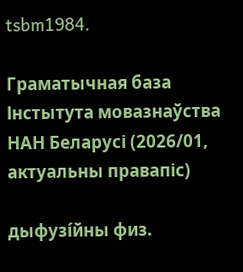tsbm1984.

Граматычная база Інстытута мовазнаўства НАН Беларусі (2026/01, актуальны правапіс)

дыфузі́йны физ.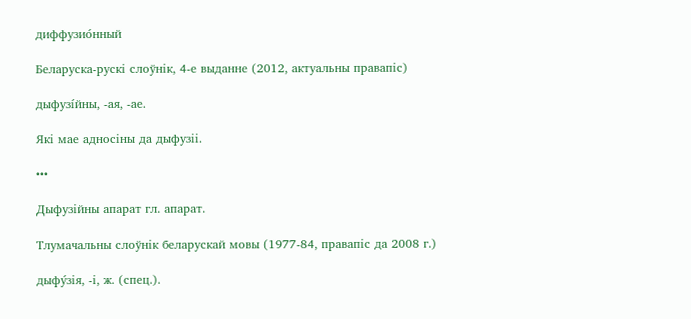диффузио́нный

Беларуска-рускі слоўнік, 4-е выданне (2012, актуальны правапіс)

дыфузі́йны, ‑ая, ‑ае.

Які мае адносіны да дыфузіі.

•••

Дыфузійны апарат гл. апарат.

Тлумачальны слоўнік беларускай мовы (1977-84, правапіс да 2008 г.)

дыфу́зія, -і, ж. (спец.).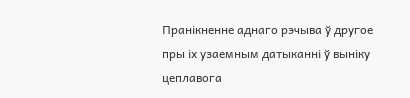Пранікненне аднаго рэчыва ў другое пры іх узаемным датыканні ў выніку цеплавога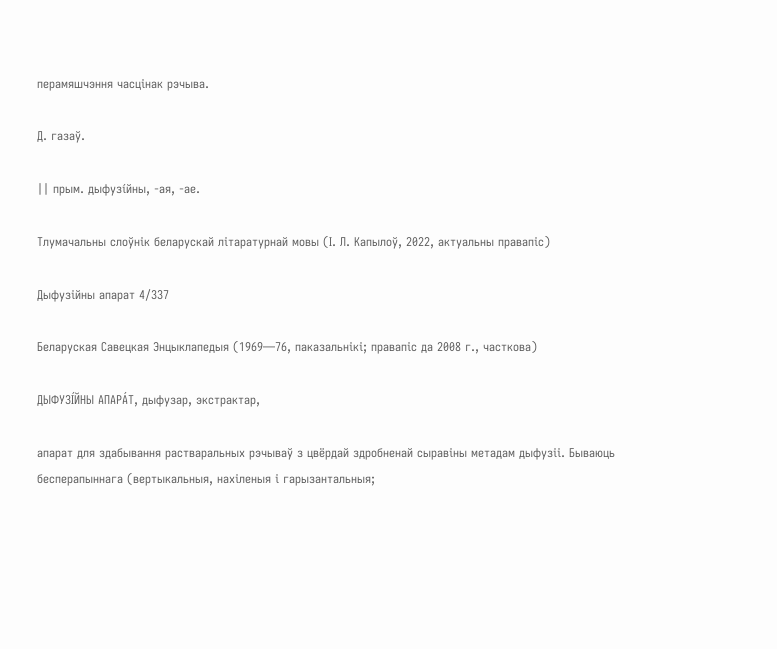перамяшчэння часцінак рэчыва.

Д. газаў.

|| прым. дыфузі́йны, -ая, -ае.

Тлумачальны слоўнік беларускай літаратурнай мовы (І. Л. Капылоў, 2022, актуальны правапіс)

Дыфузійны апарат 4/337

Беларуская Савецкая Энцыклапедыя (1969—76, паказальнікі; правапіс да 2008 г., часткова)

ДЫФУЗІ́ЙНЫ АПАРА́Т, дыфузар, экстрактар,

апарат для здабывання растваральных рэчываў з цвёрдай здробненай сыравіны метадам дыфузіі. Бываюць бесперапыннага (вертыкальныя, нахіленыя і гарызантальныя;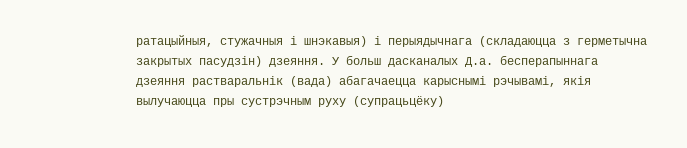ратацыйныя, стужачныя і шнэкавыя) і перыядычнага (складаюцца з герметычна закрытых пасудзін) дзеяння. У больш дасканалых Д.а. бесперапыннага дзеяння растваральнік (вада) абагачаецца карыснымі рэчывамі, якія вылучаюцца пры сустрэчным руху (супрацьцёку)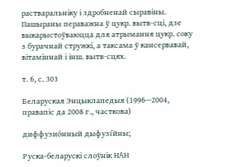растваральніку і здробненай сыравіны. Пашыраны пераважна ў цукр. вытв-сці, дзе выкарыстоўваюцца для атрымання цукр. соку з бурачнай стружкі, а таксама ў кансервавай, вітаміннай і інш. вытв-сцях.

т. 6, с. 303

Беларуская Энцыклапедыя (1996—2004, правапіс да 2008 г., часткова)

диффузио́нный дыфузі́йны;

Руска-беларускі слоўнік НАН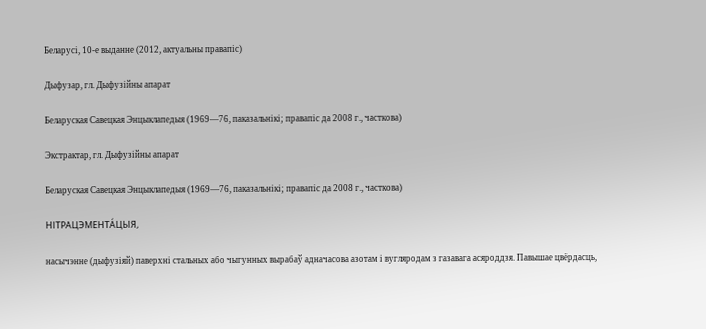Беларусі, 10-е выданне (2012, актуальны правапіс)

Дыфузар, гл. Дыфузійны апарат

Беларуская Савецкая Энцыклапедыя (1969—76, паказальнікі; правапіс да 2008 г., часткова)

Экстрактар, гл. Дыфузійны апарат

Беларуская Савецкая Энцыклапедыя (1969—76, паказальнікі; правапіс да 2008 г., часткова)

НІТРАЦЭМЕНТА́ЦЫЯ,

насычэнне (дыфузіяй) паверхні стальных або чыгунных вырабаў адначасова азотам і вугляродам з газавага асяроддзя. Павышае цвёрдасць,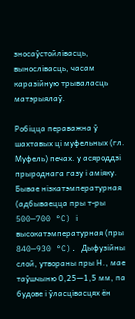зносаўстойлівасць, вынослівасць, часам каразійную трываласць матэрыялаў.

Робіцца пераважна ў шахтавых ці муфельных (гл. Муфель) печах. у асяроддзі прыроднага газу і аміяку. Бывае нізкатэмпературная (адбываецца пры т-ры 500—700 °C) і высокатэмпературная (пры 840—930 °C). Дыфузійны слой, утвораны пры Н., мае таўшчыню 0,25—1,5 мм, па будове і ўласцівасцях ён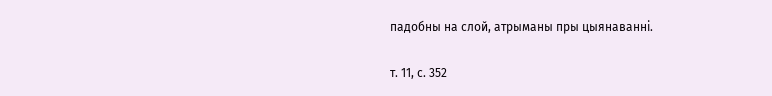падобны на слой, атрыманы пры цыянаванні.

т. 11, с. 352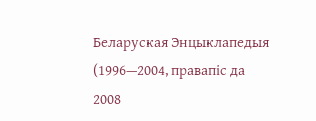Беларуская Энцыклапедыя (1996—2004, правапіс да 2008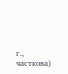г., часткова)